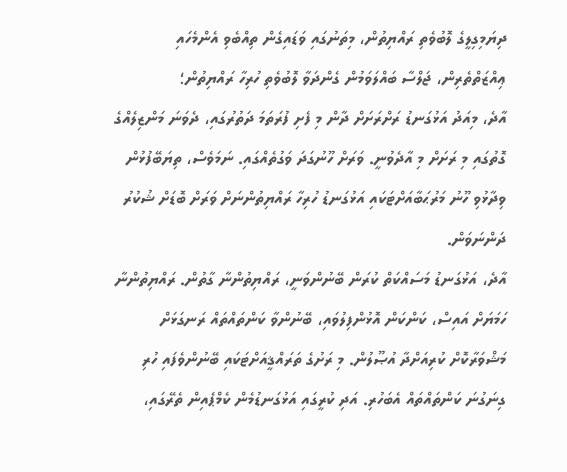ދިޔަމިގިލީގެ ލޮބުވެތި ރައްޔިތުން، މިތަނުގައި ވަޑައިގެން ތިއްބެވި އެންމެހައި ޢިއްޒަތްތެރިން، ޖަލްސާ ބައްލަވަމުން ގެންދަވާ ލޮބުވެތި ހުރިހާ ރައްޔިތުން؛
އާދެ، މިއަދު އަޅުގަނޑު ރަށްރަށަށް ދާން މި ފެށި ފުރަތަމަ ދަތުރުގައި، ދެވަނަ މަންޒިލެއްގެ ގޮތުގައި މި ރަށަށް މި އާދެވުނީ. ވަރަށް ހޫނުގަދަ ވަގުތެއްގައި. ނަމަވެސް، ތިޔަބޭފުޅުން ވިދާޅުވި ހޫނު މަރުޙަބާއަށްޓަކައި އަޅުގަނޑު ހުރިހާ ރައްޔިތުންނަށް ވަރަށް ބޮޑަށް ޝުކުރު ދަންނަވަން.
އާދެ، އަޅުގަނޑު މަސައްކަތް ކުރަން ބޭނުންވަނީ، ރައްޔިތުންނާ ގާތުން. ރައްޔިތުންނާ ހަމަޔަށް އައިސް، ކަންކަން އޮޅުންފިލުވައި، ބޭނުންވާ ކަންތައްތައް ރަނގަޅަށް މަޝްވަރާކޮށް ކުރިއަށްދާ އުޞޫލުން. މި ރަށުގެ ތަރައްޤީއަށްޓަކައި ބޭނުންވެފައި ހުރި ގިނަގުނަ ކަންތައްތައް އެބަހުރި. އަދި ކުރީގައި އަޅުގަނޑުމެން ކެމްޕެއިން ތެރޭގައި،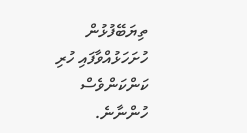ތިޔަބޭފުޅުން ހުށަހަޅުއްވާފައި ހުރި ކަންކަންވެސް ހުންނާނެ.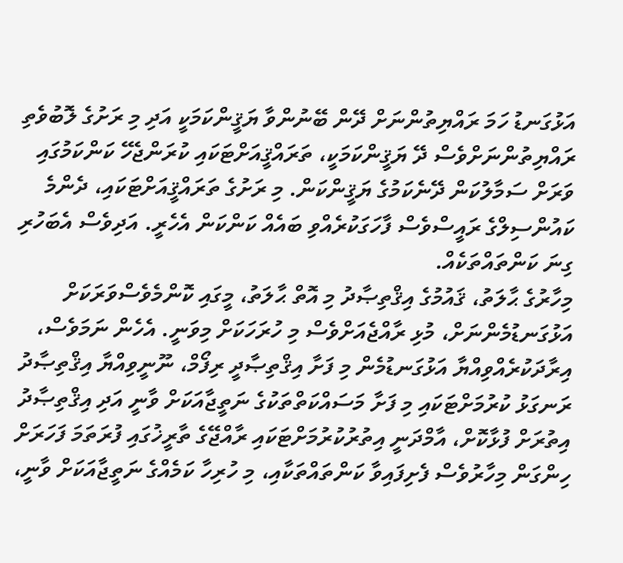އަޅުގަނޑު ހަމަ ރައްޔިތުންނަށް ދޭން ބޭނުންވާ ޔަޤީންކަމަކީ އަދި މި ރަށުގެ ލޮބުވެތި ރައްޔިތުންނަށްވެސް ދޭ ޔަޤީންކަމަކީ، ތަރައްޤީއަށްޓަކައި ކުރަންޖެހޭ ކަންކަމުގައި ވަރަށް ސަމާލުކަން ދޭނެކަމުގެ ޔަޤީންކަން. މި ރަށުގެ ތަރައްޤީއަށްޓަކައި، ދެންމެ ކައުންސިލްގެ ރައީސްވެސް ފާހަގަކުރެއްވި ބައެއް ކަންކަން އެހެރީ. އަދިވެސް އެބަހުރި ގިނަ ކަންތައްތަކެއް.
މިހާރުގެ ޙާލަތު، ޤައުމުގެ އިޤްތިޞާދު މި އޮތް ޙާލަތު، މީގައި ކޮންމެވެސްވަރަކަށް އަޅުގަނޑުމެންނަށް، މުޅި ރާއްޖެއަށްވެސް މި ހުރަހަކަށް މިވަނީ. އެހެން ނަމަވެސް، އިރާދަކުރެއްވިއްޔާ އަޅުގަނޑުމެން މި ފަށާ އިޤްތިޞާދީ ރިފޯމް، ނޫނީވިއްޔާ އިޤްތިޞާދު ރަނގަޅު ކުރުމަށްޓަކައި މި ފަށާ މަސައްކަތްތަކުގެ ނަތީޖާއަކަށް ވާނީ އަދި އިޤްތިޞާދު އިތުރަށް ފުޅާކޮށް، އާމްދަނީ އިތުރުކުރުމަށްޓަކައި ރާއްޖޭގެ ތާރީޚުގައި ފުރަތަމަ ފަހަރަށް ހިންގަން މިހާރުވެސް ފެށިފައިވާ ކަންތައްތަކާއި، މި ހުރިހާ ކަމެއްގެ ނަތީޖާއަކަށް ވާނީ،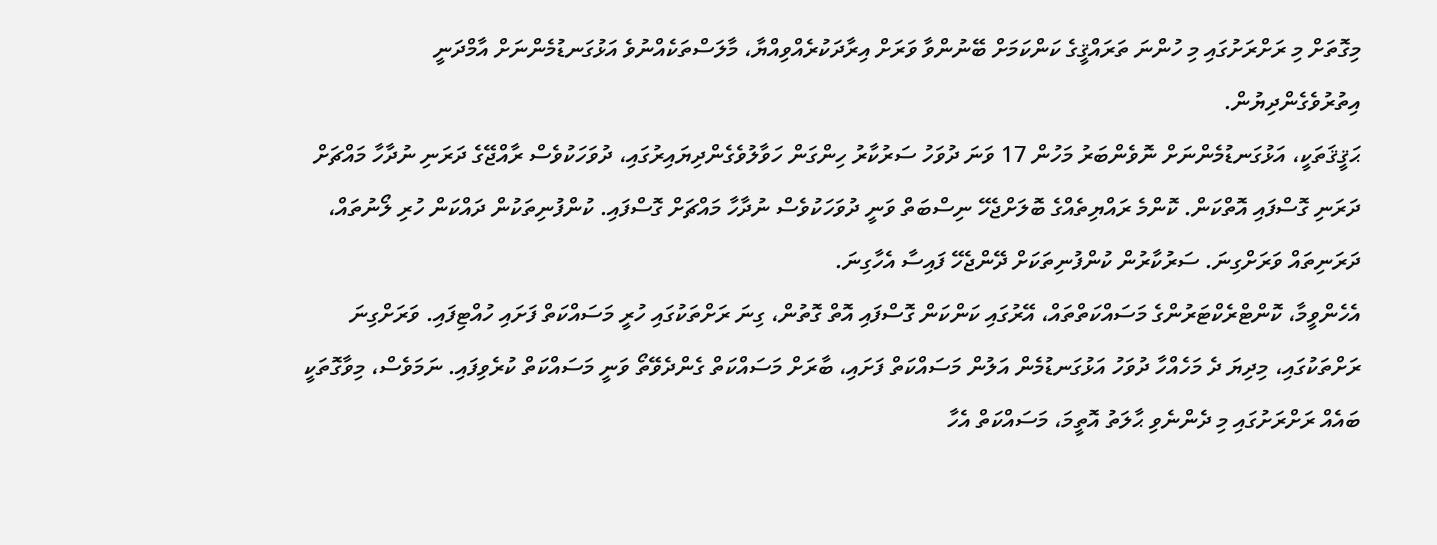މިގޮތަށް މި ރަށްރަށުގައި މި ހުންނަ ތަރައްޤީގެ ކަންކަމަށް ބޭނުންވާ ވަރަށް އިރާދަކުރެއްވިއްޔާ، މާލަސްތަކެއްނުވެ އަޅުގަނޑުމެންނަށް އާމްދަނީ އިތުރުވެގެންދިޔުން.
ޙަޤީޤަތަކީ، އަޅުގަނޑުމެންނަށް ނޮވެންބަރު މަހުން 17 ވަނަ ދުވަހު ސަރުކާރު ހިންގަން ހަވާލުވެގެންދިޔައިރުގައި، ދުވަހަކުވެސް ރާއްޖޭގެ ދަރަނި ނުދާހާ މައްޗަށް ދަރަނި ގޮސްފައި އޮތްކަން. ކޮންމެ ރައްޔިތެއްގެ ބޮލަށްޖެހޭ ނިސްބަތް ވަނީ ދުވަހަކުވެސް ނުދާހާ މައްޗަށް ގޮސްފައި. ކުންފުނިތަކުން ދައްކަން ހުރި ލޯނުތައް، ދަރަނިތައް ވަރަށްގިނަ. ސަރުކާރުން ކުންފުނިތަކަށް ދޭންޖެހޭ ފައިސާ އެހާގިނަ.
އެހެންވީމާ، ކޮންޓްރެކްޓަރުންގެ މަސައްކަތްތައް، އޭރުގައި ކަންކަން ގޮސްފައި އޮތް ގޮތުން، ގިނަ ރަށްތަކުގައި ހުރީ މަސައްކަތް ފަށައި ހުއްޓިފައި. ވަރަށްގިނަ ރަށްތަކުގައި، މިދިޔަ ދެ މަހެއްހާ ދުވަހު އަޅުގަނޑުމެން އަލުން މަސައްކަތް ފަށައި، ބާރަށް މަސައްކަތް ގެންދެވޭތޯ ވަނީ މަސައްކަތް ކުރެވިފައި. ނަމަވެސް، މިވާގޮތަކީ ބައެއް ރަށްރަށުގައި މި ދެންނެވި ޙާލަތު އޮތީމަ، މަސައްކަތް އެހާ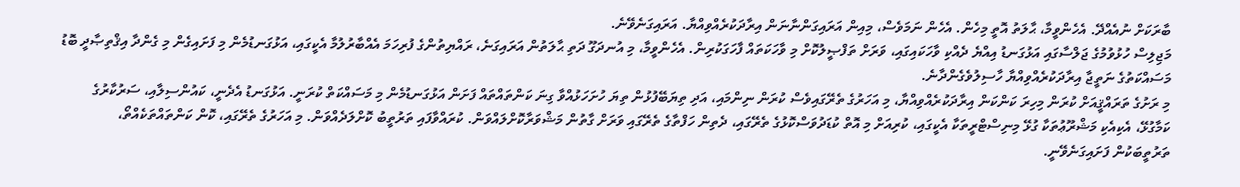ބާރަކަށް ނުއެއްދޭ. އެހެންވީމާ، ޙާލަތު އޮތީ މިހެން. އެހެން ނަމަވެސް، މިއިން އަރައިގަންނާނަން އިރާދަކުރެއްވިއްޔާ. އަރައިގަނެވޭނެ.
މަޖިލިސް ހުޅުވުމުގެ ޖަލްސާގައި އަޅުގަނޑު އިއްޔެ ދެއްކި ވާހަކައިގައި، ވަރަށް ތަފްޞީލުކޮށް މި ވާހަކަތައް ފާހަގަކުރިން. އެހެންވީމާ، މި އުނދަގޫ ދަތި ޙާލަތުން އަރައިގަނެ، ރައްޔިތުންގެ ފުރިހަމަ އެއްބާރުލުމާ އެކީގައި، އަޅުގަނޑުމެން މި ފަށައިގެން މި ގެންދާ އިޤްތިޞާދީ ބޮޑު މަސައްކަތުގެ ނަތީޖާ އިރާދަކުރެއްވިއްޔާ ހާސިލުވެގެންދާނެ.
މި ރަށުގެ ތަރައްޤީއަށް ކުރަން މިހިރަ ކަންކަން އިރާދަކުރެއްވިއްޔާ، މި އަހަރުގެ ތެރޭގައިވެސް ކުރަން ނިންމައި، އަދި ތިޔަބޭފުޅުން ތިޔަ ހުށަހަޅުއްވާ ގިނަ ކަންތައްތައް ފަށަން އަޅުގަނޑުމެން މި މަސައްކަތް ކުރަނީ. އަޅުގަނޑު އެދެނީ، ކައުންސިލާއި، ސަރުކާރުގެ ކަމާގުޅޭ، އެކިއެކި މަޝްރޫޢުތަކާ ގުޅޭ މިނިސްޓްރީތަކާ އެކީގައި، ކުރިއަށް މި އޮތް ކުޑަދުވަސްކޮޅުގެ ތެރޭގައި، ދެތިން ހަފްތާގެ ތެރޭގައި ވަރަށް ގާތުން މަޝްވަރާކޮށްލައްވަން. ކުރައްވާފައި ތަރުތީބު ކޮށްލަދެއްވަން. މި އަހަރުގެ ތެރޭގައި، ކޮން ކަންތައްތަކެއްތޯ، ތަރުތީބަކުން ފަށައިގަނެވޭނީ.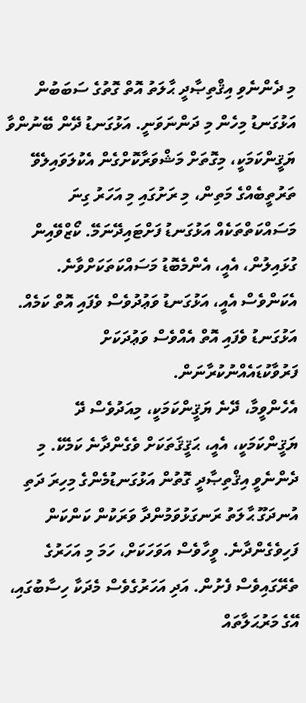މި ދެންނެވި އިޤްތިޞާދީ ޙާލަތު އޮތް ގޮތުގެ ސަބަބުން އަޅުގަނޑު މިހެން މި ދަންނަވަނީ. އަޅުގަނޑު ދޭން ބޭނުންވާ ޔަޤީންކަމަކީ، މިގޮތަށް މަޝްވަރާކޮށްގެން އެކުލަވައިލެވޭ ތަރުތީބެއްގެ މަތިން، މި ރަށުގައި މި އަހަރު ގިނަ މަސައްކަތްތަކެއް އަޅުގަނޑު ފަށްޓައިދޭނަމޭ. ކޯޒްވޭއިން ގުޅައިލުން، އެއީ، އެންމެބޮޑު މަސައްކަތަކަށްވާނެ. އެކަންވެސް އެއީ، އަޅުގަނޑު ވަޢުދުވެސް ވެފައި އޮތް ކަމެއް. އަޅުގަނޑު ވެފައި އޮތް އެއްވެސް ވަޢުދަކަށް ފަރުވާކުޑައެއްނުކުރާނަން.
އެހެންވީމާ، ދޭނެ ޔަޤީންކަމަކީ، މިއަދުވެސް ދޭ ޔަޤީންކަމަކީ، އެއީ، ޙަޤީޤަތަކަށް ވެގެންދާނެ ކަމެކޭ. މި ދެންނެވީ އިޤްތިޞާދީ ގޮތުން އަޅުގަނޑުމެންގެ މިހިރަ ދަތި އުނދަގޫ ޙާލަތު ރަނގަޅުވަމުންދާ ވަރަކުން ކަންކަން ފަހިވެގެންދާނެ. ވީހާވެސް އަވަހަކަށް، ހަމަ މި އަހަރުގެ ތެރޭގައިވެސް ފެށުން. އަދި އަހަރުގެވެސް މެދަކާ ހިސާބުގައި، އޭގެ މަރުޙަލާތައް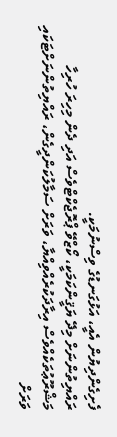ފެށިގެންދިޔުން އެއީ، އަޅުގަނޑުގެ ވިސްނުމަކީ.
ރައްޔިތުންނަށް މިދޭ ޔަޤީންކަމަކީ، ކޯޒްވޭ ޕްރޮޖެކްޓްވެސް އަދި ދެން މިހިރަ ހުރިހާ މަޝްރޫޢުތަކެއްވެސް އިރާދަކުރެއްވިއްޔާ، ވަރަށް ސަމާލުކަންދީގެން، ރައްޔިތުންނަށްޓަކައި ވަރަށް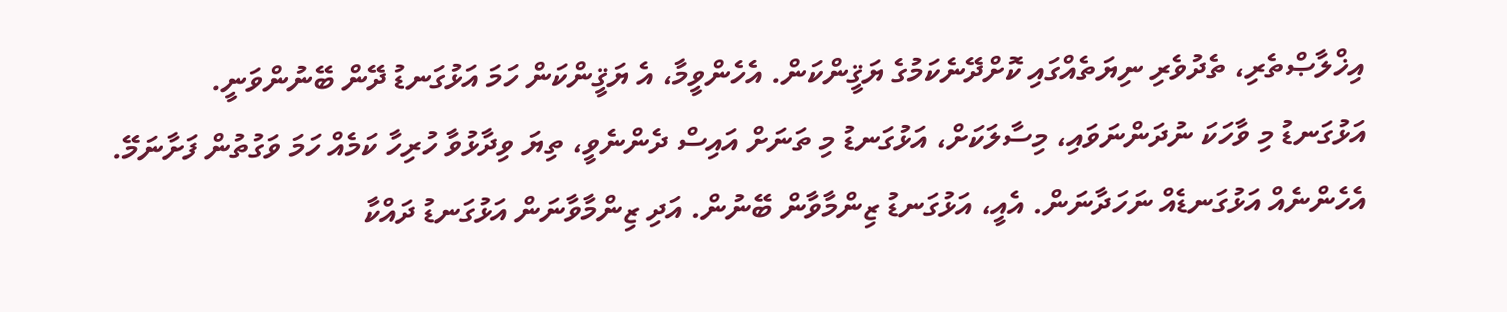އިޚްލާޞްތެރި، ތެދުވެރި ނިޔަތެއްގައި ކޮށްދޭނެކަމުގެ ޔަޤީންކަން. އެހެންވީމާ، އެ ޔަޤީންކަން ހަމަ އަޅުގަނޑު ދޭން ބޭނުންވަނީ.
އަޅުގަނޑު މި ވާހަކަ ނުދަންނަވައި، މިސާލަކަށް، އަޅުގަނޑު މި ތަނަށް އައިސް ދެންނެވީ، ތިޔަ ވިދާޅުވާ ހުރިހާ ކަމެއް ހަމަ ވަގުތުން ފަށާނަމޭ. އެހެންނެއް އަޅުގަނޑެއް ނަހަދާނަން. އެއީ، އަޅުގަނޑު ޒިންމާވާން ބޭނުން. އަދި ޒިންމާވާނަން އަޅުގަނޑު ދައްކާ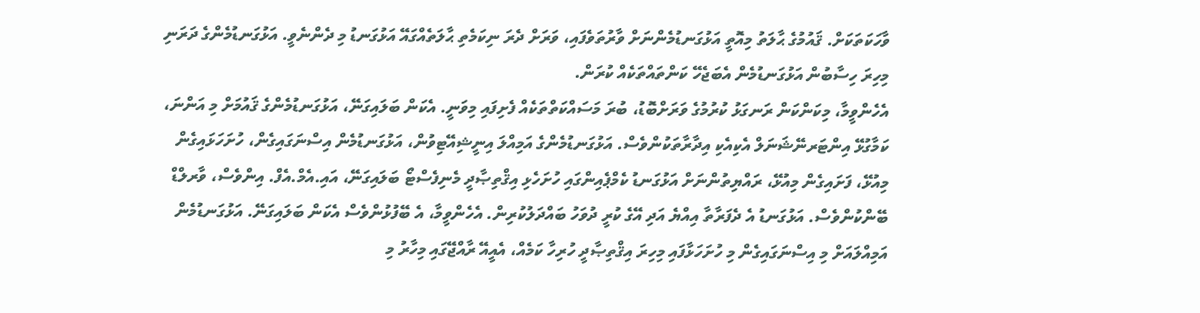ވާހަކަތަކަށް. ޤައުމުގެ ޙާލަތު މިއޮތީ އަޅުގަނޑުމެންނަށް ވާރުތަވެފައި، ވަރަށް ދެރަ ނިކަމެތި ޙާލަތެއްގައޭ އަޅުގަނޑު މި ދެންނެވީ. އަޅުގަނޑުމެންގެ ދަރަނި މިހިރަ ހިސާބުން އަޅުގަނޑުމެން އެބަޖެހޭ ކަންތައްތަކެއް ކުރަން.
އެހެންވީމާ، މިކަންކަން ރަނގަޅު ކުރުމުގެ ވަރަށްބޮޑު، ބުރަ މަސައްކަތްތަކެއް ފެށިފައި މިވަނީ. އެކަން ބަލައިގަނޭ، އަޅުގަނޑުމެންގެ ޤައުމަށް މި އަންނަ، ކަމާގުޅޭ އިންޓަރނޭޝަނަލް އެކިއެކި އިދާރާތަކުންވެސް. އަޅުގަނޑުމެންގެ އަމިއްލަ އިނީޝިއޭޓިވުން، އަޅުގަނޑުމެން އިސްނަގައިގެން، ހުށަހަޅައިގެން މިއުޅޭ، ފަށައިގެން މިއުޅޭ، ރައްޔިތުންނަށް އަޅުގަނޑު ކެމްޕެއިންގައި ހުށަހެޅި އިޤްތިޞާދީ މެނިފެސްޓޯ ބަލައިގަނޭ، އައި.އެމް.އެފް. އިންވެސް، ވާރލްޑް ބޭންކުންވެސް. އަޅުގަނޑު އެ ދެފަރާތާ އިއްޔެ އަދި އޭގެ ކުރީ ދުވަހު ބައްދަލުކުރިން. އެހެންވީމާ، އެ ބޭފުޅުންވެސް އެކަން ބަލައިގަނޭ. އަޅުގަނޑުމެން އަމިއްލައަށް މި އިސްނަގައިގެން މި ހުށަހަޅާފައި މިހިރަ އިޤްތިޞާދީ ހުރިހާ ކަމެއް، އެއީއޭ ރާއްޖޭގައި މިހާރު މި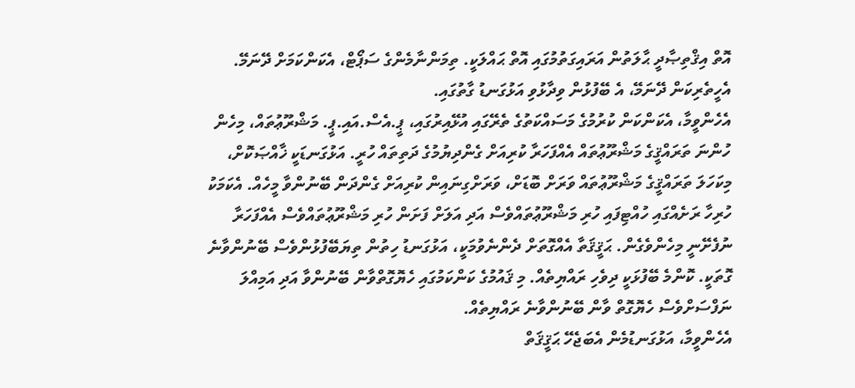އޮތް އިޤްތިޞާދީ ޙާލަތުން އަރައިގަތުމުގައި އޮތް ޙައްލަކީ. ތިމަންނާމެންގެ ސަޕޯޓް، އެކަންކަމަށް ދޭނަމޭ. އެހީތެރިކަން ދޭނަމޭ، އެ ބޭފުޅުން ވިދާޅުވި އަޅުގަނޑު ގާތުގައި.
އެހެންވީމާ، އެކަންކަން ކުރުމުގެ މަސައްކަތުގެ ތެރޭގައި އުޅޭއިރުގައި، ޕީ.އެސް.އައި.ޕީ. މަޝްރޫޢުތައް، މިހެން ހުންނަ ތަރައްޤީގެ މަޝްރޫޢުތައް އެއްފަހަރާ ކުރިއަށް ގެންދިޔުމުގެ ދަތިތައް ހުރީ. އަޅުގަނޑަކީ ޚާއްޞަކޮށް، މިކަހަލަ ތަރައްޤީގެ މަޝްރޫޢުތައް ވަރަށް ބޮޑަށް، ވަރަށްގިނައިން ކުރިއަށް ގެންދަން ބޭނުންވާ މީހެއް. އެކަމަކު ހުރިހާ ރަށެއްގައި ހުއްޓިފައި ހުރި މަޝްރޫޢުތައްވެސް އަދި އަލަށް ފަށަން ހުރި މަޝްރޫޢުތައްވެސް އެއްފަހަރާ ނުފެށޭނީ މިހެންވެގެން. ޙަޤީޤަތާ އެއްގޮތަށް ދެންނެވުމަކީ، އަޅުގަނޑު ހިތުން ތިޔަބޭފުޅުންވެސް ބޭނުންވާނެ ގޮތަކީ. ކޮންމެ ބޭފުޅަކީ ދިވެހި ރައްޔިތެއް. މި ޤައުމުގެ ކަންކަމުގައި ހެޔޮގޮތްވާން ބޭނުންވާ އަދި އަމިއްލަ ނަފްސަށްވެސް ހެޔޮގޮތް ވާން ބޭނުންވާނެ ރައްޔިތެއް.
އެހެންވީމާ، އަޅުގަނޑުމެން އެބަޖެހޭ ޙަޤީޤަތް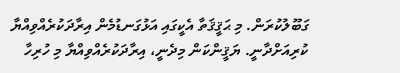ގަބޫލުކުރަން. މި ޙަޤީޤަތާ އެކީގައި އަޅުގަނޑުމެން އިރާދަކުރެއްވިއްޔާ ކުރިއަށްދާނީ. ޔަޤީންކަން މިދެނީ، އިރާދަކުރެއްވިއްޔާ މި ހުރިހާ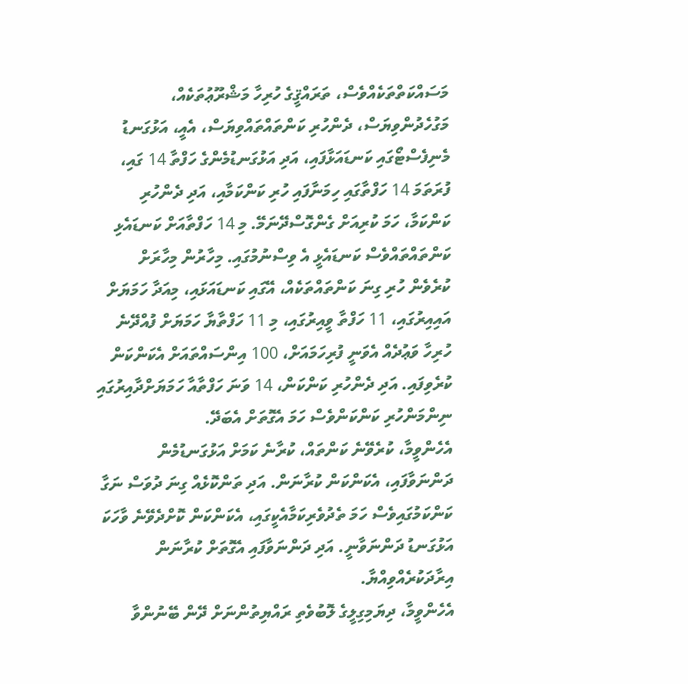މަސައްކަތްތަކެއްވެސް، ތަރައްޤީގެ ހުރިހާ މަޝްރޫޢުތަކެއް، މަގުހެދުންވިޔަސް، ދެންހުރި ކަންތައްތައްވިޔަސް، އެއީ، އަޅުގަނޑު މެނިފެސްޓޯގައި ކަނޑައަޅާފައި، އަދި އަޅުގަނޑުމެންގެ ހަފްތާ 14 ގައި، ފުރަތަމަ 14 ހަފްތާގައި ހިމަނާފައި ހުރި ކަންކަމާއި، އަދި ދެންހުރި ކަންކަމާ، ހަމަ ކުރިއަށް ގެންގޮސްދޭނަމޭ. މި 14 ހަފްތާއަށް ކަނޑައެޅި ކަންތައްތައްވެސް ކަނޑައެޅީ އެ ވިސްނުމުގައި. މިހާރުން މިހާރަށް ކުރެވެން ހުރި ގިނަ ކަންތައްތަކެއް، އޭގައި ކަނޑައަޅައި، މިއަދާ ހަމަޔަށް އައިއިރުގައި، 11 ހަފްތާ ވީއިރުގައި، މި 11 ހަފްތާޔާ ހަމަޔަށް ފުއްދޭނެ ހުރިހާ ވަޢުދެއް އެވަނީ ފުރިހަމައަށް، 100 އިންސައްތައަށް އެކަންކަން ކުރެވިފައި. އަދި ދެންހުރި ކަންކަން، 14 ވަނަ ހަފްތާއާ ހަމަޔަށްދާއިރުގައި ނިންމަންހުރި ކަންކަންވެސް ހަމަ އެގޮތަށް އެބަދޭ.
އެހެންވީމާ، ކުރެވޭނެ ކަންތައް، ކުރާނެ ކަމަށް އަޅުގަނޑުމެން ދަންނަވާފައި، އެކަންކަން ކުރާނަން. އަދި ތަންކޮޅެއް ގިނަ ދުވަސް ނަގާ ކަންކަމުގައިވެސް ހަމަ ތެދުވެރިކަމާއެކީގައި، އެކަންކަން ކޮށްދެވޭނެ ވާހަކަ އަޅުގަނޑު ދަންނަވާނީ. އަދި ދަންނަވާފައި އެގޮތަށް ކުރާނަން އިރާދަކުރެއްވިއްޔާ.
އެހެންވީމާ، ދިޔަމިގިލީގެ ލޮބުވެތި ރައްޔިތުންނަށް ދޭން ބޭނުންވާ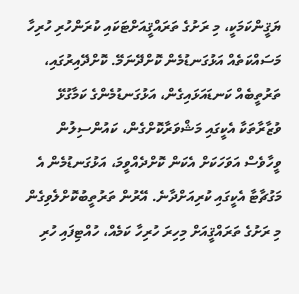ޔަޤީންކަމަކީ، މި ރަށުގެ ތަރައްޤީއަށްޓަކައި ކުރަންހުރި ހުރިހާ މަސައްކަތެއް އަޅުގަނޑުމެން ކޮށްދޭނަމޭ. ކޮށްދޭއިރުގައި، ތަރުތީބެއް ކަނޑައަޅައިގެން، އަޅުގަނޑުމެންގެ ކަމާގުޅޭ ވުޒާރާތަކާ އެކީގައި މަޝްވަރާކޮށްގެން، ކައުންސިލުން ވީހާވެސް އަވަހަކަށް އެކަން ކޮށްދެއްވީމަ، އަޅުގަނޑުމެން އެ މަގުޗާޓާ އެކީގައި ކުރިއަށްދާނެ. އޭރުން ތަރުތީބުކޮށްލެވިގެން މި ރަށުގެ ތަރައްޤީއަށް މިހިރަ ހުރިހާ ކަމެއް، ހުއްޓިފައި ހުރި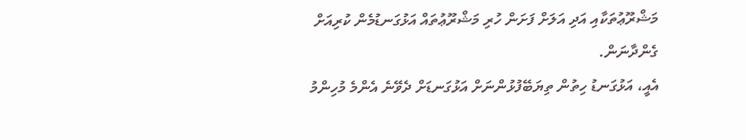މަޝްރޫޢުތަކާއި އަދި އަލަށް ފަށަން ހުރި މަޝްރޫޢުތައް އަޅުގަނޑުމެން ކުރިއަށް ގެންދާނަން.
އެއީ، އަޅުގަނޑު ހިތުން ތިޔަބޭފުޅުންނަށް އަޅުގަނޑަށް ދެވޭނެ އެންމެ މުހިންމު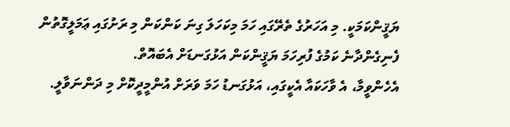ޔަޤީންކަމަކީ. މި އަހަރުގެ ތެރޭގައި ހަމަ މިކަހަލަ ގިނަ ކަންކަން މި ރަށުގައި ޢަމަލީގޮތުން ފެނިގެންދާނެ ކަމުގެ ފުރިހަމަ ޔަޤީންކަން އަޅުގަނޑަށް އެބައޮތް.
އެހެންވީމާ، އެ ވާހަކައާ އެކީގައި، އަޅުގަނޑު ހަމަ ވަރަށް އުންމީދީކޮށް މި ދަންނަވާލީ.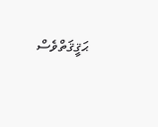ޙަޤީޤަތްވެސް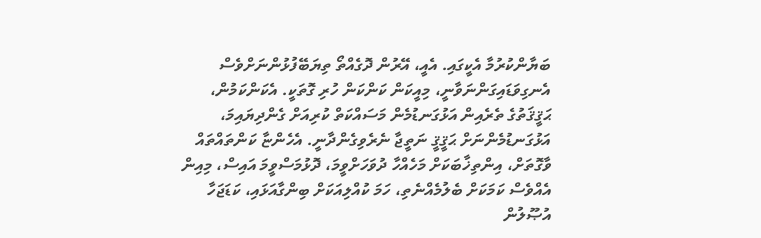ބަޔާންކުރުމާ އެކީގައި. އެއީ، އޭރުން ދޮގެއްތޯ ތިޔަބޭފުޅުންނަށްވެސް އެނގިވަޑައިގަންނަވާނީ، މިއީކަން ކަންކަން ހުރި ގޮތަކީ. އެކަންކަމުން، ޙަޤީޤަތުގެ ތެރެއިން އަޅުގަނޑުމެން މަސައްކަތް ކުރިއަށް ގެންދިޔައިމަ، އަޅުގަނޑުމެންނަށް ޙަޤީޤީ ނަތީޖާ ނެރެވިގެންދާނީ. އެހެންޏާ ކަންތައްތައް ވާގޮތަށް، އިންތިޚާބަކަށް މަހެއްހާ ދުވަހަށްވީމަ، ދޮޅުމަސްވީމަ އައިސް، މިއިން އެއްވެސް ކަމަކަށް ބެލުމެއްނެތި، ހަމަ ކުއްލިއަކަށް ބިންގާއަޅައި، ކަޑަޖަހާ އުޞޫލުން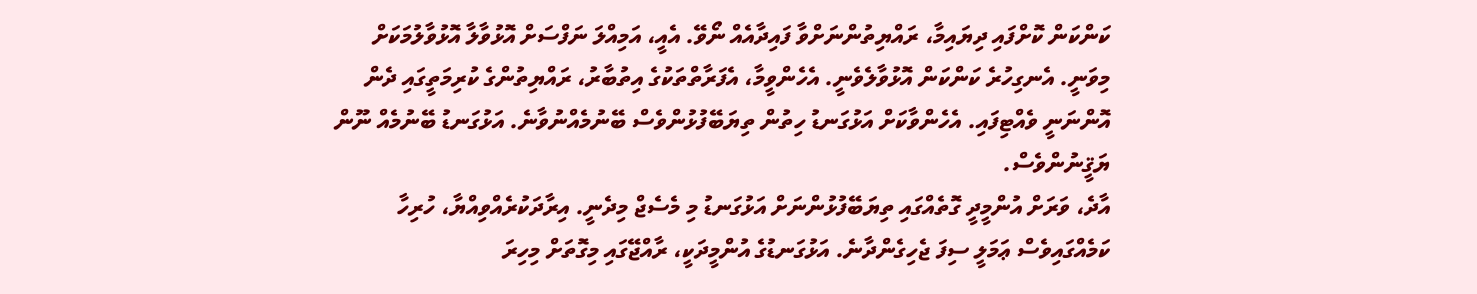ކަންކަން ކޮށްފައި ދިޔައިމާ، ރައްޔިތުންނަށްވާ ފައިދާއެއް ނޯވޭ. އެއީ، އަމިއްލަ ނަފްސަށް އޮޅުވާލާ އޮޅުވާލުމަކަށް މިވަނީ. އެނގިހުރެ ކަންކަން އޮޅުވާލެވެނީ. އެހެންވީމާ، އެފަރާތްތަކުގެ އިތުބާރު، ރައްޔިތުންގެ ކުރިމަތީގައި ދެން އޮންނަނީ ވެއްޓިފައި. އެހެންވާކަށް އަޅުގަނޑު ހިތުން ތިޔަބޭފުޅުންވެސް ބޭނުމެއްނުވާނެ. އަޅުގަނޑު ބޭނުމެއް ނޫން ޔަޤީނުންވެސް.
އާދެ، ވަރަށް އުންމީދީ ގޮތެއްގައި ތިޔަބޭފުޅުންނަށް އަޅުގަނޑު މި މެސެޖް މިދެނީ. އިރާދަކުރެއްވިއްޔާ، ހުރިހާ ކަމެއްގައިވެސް ޢަމަލީ ސިފަ ޖެހިގެންދާނެ. އަޅުގަނޑުގެ އުންމީދަކީ، ރާއްޖޭގައި މިގޮތަށް މިހިރަ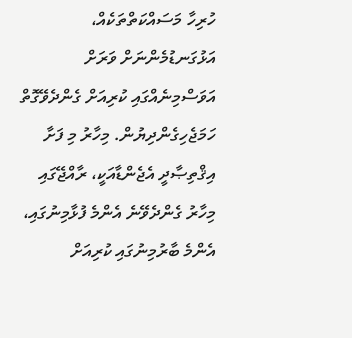ހުރިހާ މަސައްކަތްތަކެއް، އަޅުގަނޑުމެންނަށް ވަރަށް އަވަސްމިނެއްގައި ކުރިއަށް ގެންދެވޭގޮތް ހަމަޖެހިގެންދިޔުން. މިހާރު މި ފަށާ އިޤްތިޞާދީ އެޖެންޑާއަކީ، ރާއްޖޭގައި މިހާރު ގެންދެވޭނެ އެންމެ ފުޅާމިނުގައި، އެންމެ ބާރުމިނުގައި ކުރިއަށް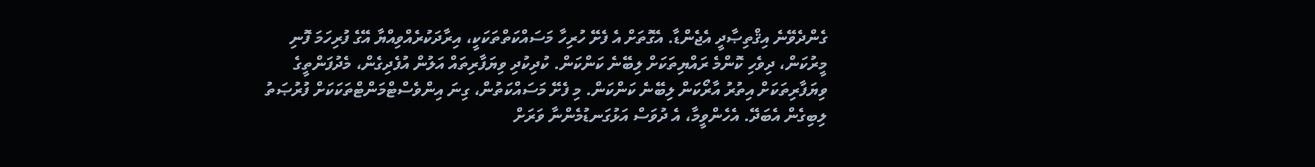ގެންދެވޭނެ އިޤްތިޞާދީ އެޖެންޑާ. އެގޮތަށް އެ ފެށޭ ހުރިހާ މަސައްކަތްތަކަކީ، އިރާދަކުރެއްވިއްޔާ އޭގެ ފުރިހަމަ ފޮނި މީރުކަން، ދިވެހި ކޮންމެ ރައްޔިތަކަށް ލިބޭނެ ކަންކަން. ކުދިކުދި ވިޔަފާރިތައް އަލުން އުފެދިގެން، މެދުފަންތީގެ ވިޔަފާރިތަކަށް އިތުރު އާރޯކަން ލިބޭނެ ކަންކަން. މި ފެށޭ މަސައްކަތުން، ގިނަ އިންވެސްޓްމަންޓްތަކަކަށް ފުރުޞަތު ލިބިގެން އެބަދޭ. އެހެންވީމާ، އެ ދުވަސް އަޅުގަނޑުމެންނާ ވަރަށް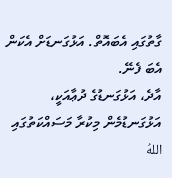ގާތުގައި އެބައޮތް. އަޅުގަނޑަށް އެކަން އެބަ ފެނޭ.
އާދެ، އަޅުގަނޑުގެ ދުޢާއަކީ، އަޅުގަނޑުމެން މިކުރާ މަސައްކަތުގައި اللهُ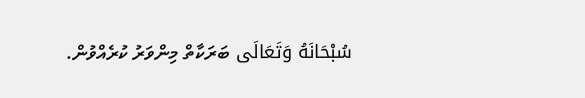سُبْحَانَهُ وَتَعَالَى ބަރަކާތް މިންވަރު ކުރެއްވުން.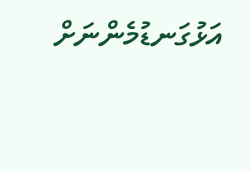އަޅުގަނޑުމެންނަށް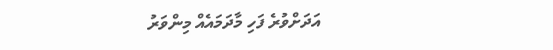އަދަށްވުރެ ފަހި މާދަމައެއް މިންވަރު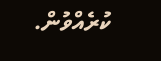ކުރެއްވުން.